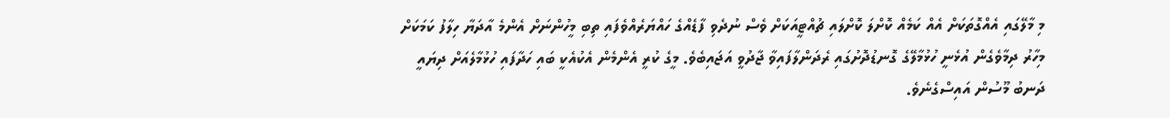މި މާލޭގައި އެއްގޮތަކަށް އެއް ކަމެއް ކޮށްލަ ކޮށްލައި ޗުއްޓީއަކަށް ވެސް ނުދެވި ފާޑެއްގެ ހައްޔަރެއްވެފައި ތިބި މީހުންނަށް އެންމެ އާދަޔާ ހިލާފު ކަމަކަށް މިހާރު ދިމާވެގެން އުޅެނީ ހުޅުމާލޭގެ ގޮނޑުދޮށުގައި ރެދަންލާފައިވާ ޖާދުވީ އަޖައިބެވެ. މީގެ ކުރީ އެންމެން އެކުއެކީ ބައި ހަދާފައި ހުޅުމާލެއަށް ދިޔައީ ދަނބު މޫސުން އައިސްގެނެވެ.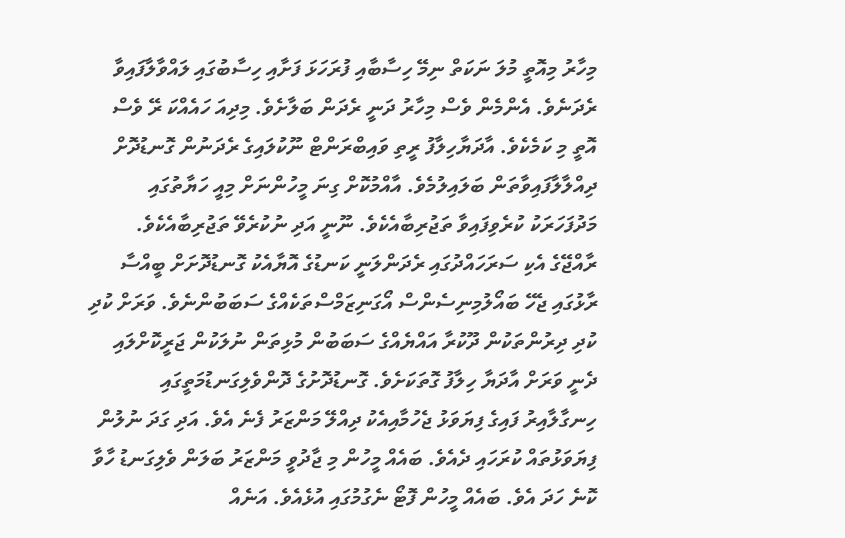މިހާރު މިއޮތީ މުލަ ނަކަތް ނިމޭ ހިސާބާއި ފުރަހަޅަ ފަށާއި ހިސާބުގައި ލައްވާލާފައިވާ ރެދަނެވެ. އެންމެން ވެސް މިހާރު ދަނީ ރެދަން ބަލާށެވެ. މިދިއަ ހައެއްކަ ރޭ ވެސް އޮތީ މި ކަމެކެވެ. އާދަޔާހިލާފު ރީތި ވައިބްރަންޓް ނޫކުލައިގެ ރެދަނުން ގޮނޑުދޮށް ދިއްލާލާފައިވާތަން ބަލައިލުމެވެ. އާއްމުކޮށް ގިނަ މީހުންނަށް މިއީ ހަޔާތުގައި މަދުފަހަރަކު ކުރެވިފައިވާ ތަޖުރިބާއެކެވެ. ނޫނީ އަދި ނުކުރެވޭ ތަޖުރިބާއެކެވެ.
ރާއްޖޭގެ އެކި ސަރަހައްދުގައި ރެދަންލަނީ ކަނޑުގެ އޮޔާއެކު ގޮނޑުދޮށަށް ބީއްސާ ރާޅުގައި ޖެހޭ ބައޯލުމިނިސެންސް އޯގަނިޒަމްސްތަކެއްގެ ސަބަބުންނެވެ. ވަރަށް ކުދި ކުދި ދިރުންތަކުން ދޫކުރާ އައްޔެއްގެ ސަބަބުން މުޅިތަން ނުލަކުން ޖަރީކޮށްލައި ދެނީ ވަރަށް އާދަޔާ ހިލާފު ގޮތަކަށެވެ. ގޮނޑުދޮށުގެ ދޮންވެލިގަނޑުމަތީގައި ހިނގާލާއިރު ފައިގެ ފިޔަވަޅު ޖެހުމާއިއެކު ދިއްލޭ މަންޒަރު ފެނެ އެވެ. އަދި ގަދަ ނުލުން ފިޔަވަޅުތައް ކުރަހައި ދެއެވެ. ބައެއް މީހުން މި ޖާދުވީ މަންޒަރު ބަލަން ވެލިގަނޑު ހާވާ ކޮނެ ހަދަ އެވެ. ބައެއް މީހުން ފޮޓޯ ނެގުމުގައި އުޅެއެވެ. އަނެއް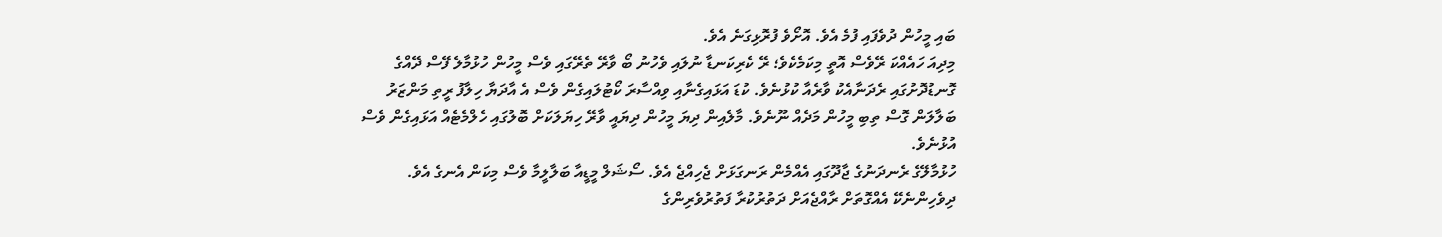ބައި މީހުން ދުވެފައި ފުމެ އެވެ. އޮށޯވެ ފުރޮޅިގަނެ އެވެ.
މިދިއަ ހައެއްކަ ރޭވެސް އޮތީ މިކަމެކެވެ؛ ރޭ ކެރިކަނޑާ ނުލައި ވެހުނު ބޯ ވާރޭ ތެރޭގައި ވެސް މީހުން ހުޅުމާލެ ފޭސް ދޭއްގެ ގޮނޑުދޮށުގައި ރެދަނާއެކު ވާރެއާ ކުޅުނެވެ. ކުޑަ އަޅައިގެނާއި ވިއްސާރަ ކޯޓުލައިގެން ވެސް އެ އާދަޔާ ހިލާފު ރީތި މަންޒަރު ބަލާލަން ގޮސް ތިބި މީހުން މަދެއް ނޫނެވެ. މާލެއިން ދިޔަ މީހުން ދިޔައީ ވާރޭ ހިޔަލަކަށް ބޮލުގައި ހެލްމެޓެއް އަޅައިގެން ވެސް އުޅުނެވެ.
ހުޅުމާލޭގެ ރެނދަނުގެ ޖާދޫގައި އެއްމެން ރަނގަޅަށް ޖެހިއްޖެ އެވެ. ސޯޝަލް މީޑީއާ ބަލާލީމާ ވެސް މިކަން އެނގެ އެވެ. ދިވެހިންނެކޭ އެއްގޮތަށް ރާއްޖެއަށް ދަތުރުކުރާ ފަތުރުވެރިންގެ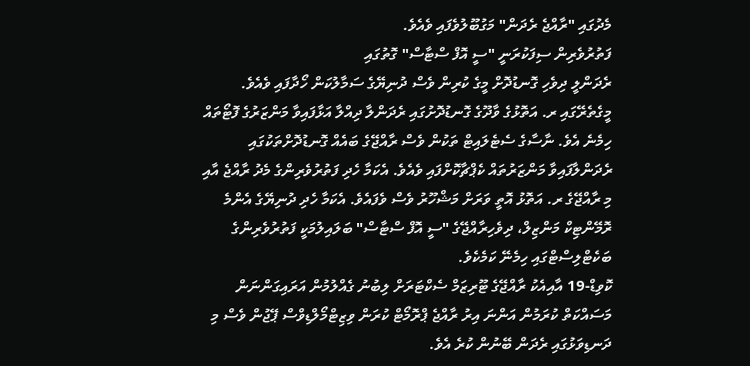މެދުގައި "ރާއްޖެ ރެދަން" މަގުބޫލުވެފައި ވެއެވެ.
ފަތުރުވެރިން ސިފަކުރަނީ "ސީ އޮފް ސްޓާސް" ގޮތުގައި
ރެދަންލީ ދިވެހި ގޮނޑުދޮށް މީގެ ކުރިން ވެސް ދުނިޔޭގެ ސަމާލުކަން ހޯދާފައި ވެއެވެ. މީގެތެރޭގައި ރ. އަތޮޅުގެ ވާދޫގެ ގޮނޑުދޮށުގައި ރެދަންލާ ދިއްލާ އަޅާފައިވާ މަންޒަރުގެ ފޮޓޯތައް ހިމެނެ އެވެ. ނާސާގެ ސެޓެލައިޓް ތަކުން ވެސް ރާއްޖޭގެ ބައެއް ގޮނޑުދޮށްތަކުގައި ރެދަންލާފައިވާ މަންޒަރުތައް ކެޕްޗާކޮށްފައި ވެއެވެ. އެކަމާ ހެދި ފަތުރުވެރިންގެ މެދު ރާއްޖެ އާއި މި ރާއްޖޭގެ ރ. އަތޮޅު އޮތީ ވަރަށް މަޝްހޫރު ވެސް ވެފައެވެ. އެކަމާ ހެދި ދުނިޔޭގެ އެންމެ ރޮމޭންޓިކް މަންޒިލް، ދިވެހިރާއްޖޭގެ "ސީ އޮފް ސްޓާސް" ބަލައިލުމަކީ ފަތުރުވެރިންގެ ބަކެޓްލިސްޓްގައި ހިމެނޭ ކަމެކެވެ.
ކޮވިޑް-19 އާއިއެކު ރާއްޖޭގެ ޓޫރިޒަމް ސެކްޓަރަށް ލިބުނު ގެއްލުމުން އަރައިގަންނަން މަސައްކަތް ކުރަމުން އަންނަ އިރު ރާއްޖެ ޕްރޮމޯޓް ކުރަން ވިޒިޓްމޯލްޑިވްސް ޕޭޖުން ވެސް މި ދަނޑިވަޅުގައި ރެދަން ބޭނުން ކުރެ އެވެ.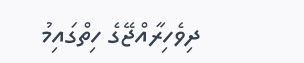ދިވެހިރާއްޖޭގެ ހިތްގައިމު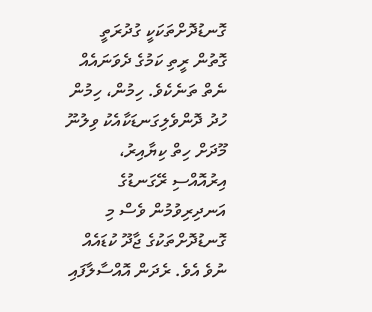ގޮނޑުދޮށްތަކަކީ ގުދުރަތީ ގޮތުން ރީތި ކަމުގެ ދެވަނައެއް ނެތް ތަނެކެވެ. ހިމުން، ހިމުން ހުދު ދޮންވެލިގަނޑަކާއެކު ވިލުނޫ މޫދަށް ހިތް ކިޔާއިރު، އިރުއޮއްސި ރޭގަނޑުގެ އަނދިރިވުމުން ވެސް މި ގޮނޑުދޮށްތަކުގެ ޖާދޫ ކުޑައެއް ނުވެ އެވެ. ރެދަން އޮއްސާލާފައި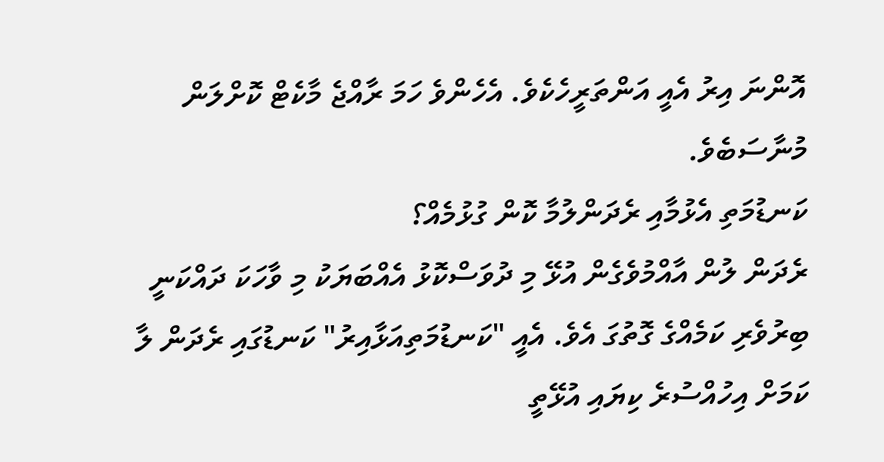އޮންނަ އިރު އެއީ އަންތަރީހެކެވެ. އެހެންވެ ހަމަ ރާއްޖެ މާކެޓް ކޮށްލަން މުނާސަބެވެ.
ކަނޑުމަތި އެޅުމާއި ރެދަންލުމާ ކޮން ގުޅުމެއް؟
ރެދަން ލުން އާއްމުވެގެން އުޅޭ މި ދުވަސްކޮޅު އެއްބަޔަކު މި ވާހަކަ ދައްކަނީ ބިރުވެރި ކަމެއްގެ ގޮތުގަ އެވެ. އެއީ "ކަނޑުމަތިއަޅާއިރު" ކަނޑުގައި ރެދަން ލާ ކަމަށް އިހުއްސުރެ ކިޔައި އުޅޭތީ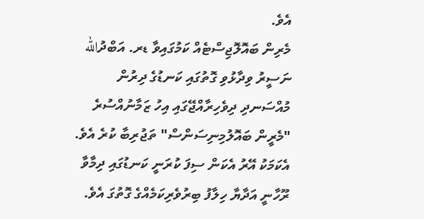އެވެ.
މެރިން ބައޮލޮޖިސްޓެއް ކަމުގައިވާ ޑރ. އަބްދުالله ނަސީރު ވިދާޅުވި ގޮތުގައި ކަނޑުގެ ދިރުން މުއްސަނދި ދިވެހިރާއްޖޭގައި އިހު ޒަމާނުއްސުރެ "މެރީން ބައޮލުމިނިސަންސް" ތަޖުރިބާ ކުރެ އެވެ. އެކަމަކު އޭރު އެކަން ސިފަ ކުރަނީ ކަނޑުގައި ދިމާވާ ރޫހާނީ އަދާޔާ ހިލާފު ބިރުވެރިކަމެއްގެ ގޮތުގަ އެވެ.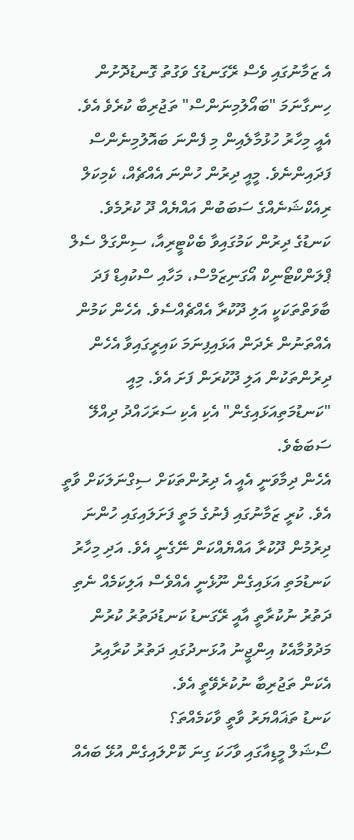އެ ޒަމާނުގައި ވެސް ރޭގަނޑުގެ ވަގުތު ގޮނޑުދޮށުން ހިނގާނަމަ "ބައޯލުމިނަންސް" ތަޖުރިބާ ކުރެވެ އެވެ. އެއީ މިހާރު ހުޅުމާލެއިން މި ފެންނަ ބައޮލުމިނެންސް ފަދައިންނެވެ. މީއީ ދިރުން ހުންނަ އެއްޗެއް، ކެމިކަލް ރިއެކްޝަނެއްގެ ސަބަބުން އައްޔެއް ދޫ ކުރުމެވެ.
ކަނޑުގެ ދިރުން ކަމުގައިވާ ބެކްޓީރިއާ، ސިންގަލް ސެލް ޕްލަންކްޓޯނިކް އޯގަނިޒަމްސް، މަހާއި ސްކުއިޑް ފަދަ ބާވަތްތަކަކީ އަލި ދޫކުރާ އެއްޗެއްސެވެ. އެހެން ކަމުން އެއްތަނުން ރެދަން އަޅައިފިނަމަ ކައިރީގައިވާ އެހެން ދިރުންތަކުން އަލި ދޫކުރަން ފަށަ އެވެ. މިއީ "ކަނޑުމަތިއަޅައިގެން" އެކި އެކި ސަރަހައްދު ދިއްލޭ ސަބަބެވެ.
އެހެން ދިމާވަނީ އެއީ އެ ދިރުންތަކަށް ސިގްނަލަކަށް ވާތީ އެވެ. ކުރީ ޒަމާނުގައި ފެނުގެ މަތީ ފަށަލައިގައި ހުންނަ ދިރުމުން ދޫކުރާ އައްޔެއްކަން ނޭގެނީ އެވެ. އަދި މިހާރު ކަނޑުމަތި އަޅައިގެން ނޫޅެނީ އެއްވެސް އަލިކަމެއް ނެތި ދަތުރު ނުކުރާތީ އާއީ ރޭގަނޑު ކަނޑުދަތުރު ކުރުން މަދުވުމާއެކު އިންޖީނު އުޅަނދުގައި ދަތުރު ކުރާއިރު އެކަން ތަޖުރިބާ ނުކުރެވޭތީ އެވެ.
ކަނޑު ތަޣައްޔަރު ވާތީ ވާކަމެއްތަ؟
ސޯޝަލް މީޑިއާގައި ވާހަކަ ގިނަ ކޮށްލައިގެން އުޅޭ ބައެއް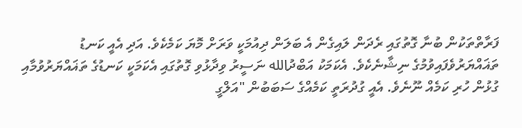ފަރާތްތަކުން ބުނާ ގޮތުގައި ރެދަން ލައިގެން އެ ބަލަން ދިއުމަކީ ވަރަށް މޮޔަ ކަމެކެވެ. އަދި އެއީ ކަނޑު ތަޣައްޔަރުވެފައިވުމުގެ ނިޝާނެކެވެ. އެކަމަކު އަބްދުالله ނަސީރު ވިދާޅުވި ގޮތުގައި އެކަމަކީ ކަނޑުގެ ތަޣައްޔަރުވުމާއި ގުޅުން ހުރި ކަމެއް ނޫނެވެ. އެއީ ގުދުރަތީ ކަމެއްގެ ސަބަބުން "އަލްގީ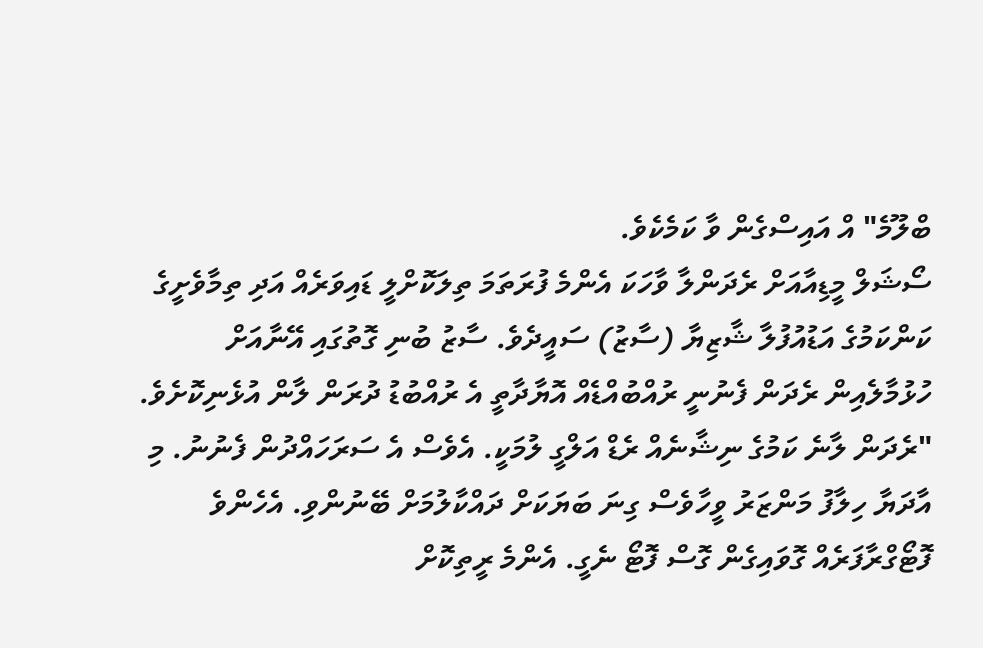ބްލޫމެ" އް އައިސްގެން ވާ ކަމެކެވެ.
ސޯޝަލް މީޑިއާއަށް ރެދަންލާ ވާހަކަ އެންމެ ފުރަތަމަ ތިލަކޮށްލީ ޑައިވަރެއް އަދި ތިމާވެށީގެ ކަންކަމުގެ އަޑުއުފުލާ ޝާޒިޔާ (ސާޒު) ސައީދެވެ. ސާޒު ބުނި ގޮތުގައި އޭނާއަށް ހުޅުމާލެއިން ރެދަން ފެނުނީ ރުއްބުއްޑެއް އޮޔާދާތީ އެ ރުއްބުޑު ދުރަން ލާން އުޅެނިކޮށެވެ.
"ރެދަން ލާނެ ކަމުގެ ނިޝާނެއް ރެޑް އަލްގީ ލުމަކީ. އެވެސް އެ ސަރަހައްދުން ފެނުނު. މި އާދަޔާ ހިލާފު މަންޒަރު ވީހާވެސް ގިނަ ބަޔަކަށް ދައްކާލުމަށް ބޭނުންވި. އެހެންވެ ފޮޓޯގްރާފަރެއް ގޮވައިގެން ގޮސް ފޮޓޯ ނެގީ. އެންމެ ރީތިކޮށް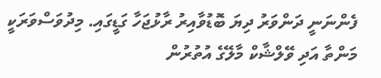ފެންނަނީ ދަންވަރު ދިޔަ ބޮޑުވާއިރު ރާޅުޖަހާ ގަޑީގައި. މިދުވަސްވަރަކީ މަންތާ އަދި ވޭލްޝާކް މާލޭގެ އުތުރުން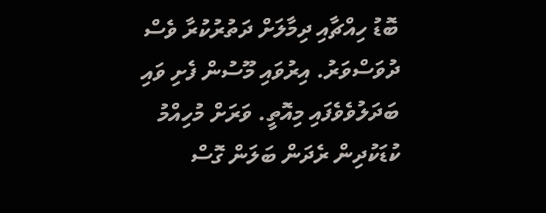ބޮޑު ހިއްޗާއި ދިމާލަށް ދަތުރުކުރާ ވެސް ދުވަސްވަރު. އިރުވައި މޫސުން ފެށި ވައި ބަދަލުވެވެފައި މިއޮތީ. ވަރަށް މުހިއްމު ކުޑަކުދިން ރެދަން ބަލަން ގޮސް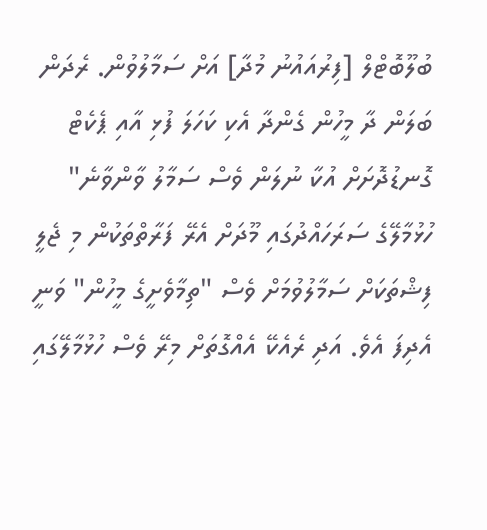ބުލޫބޮޓްލް [ފިރުއައުނު މުދާ] އަށް ސަމާލުވުން. ރެދަން ބަލަން ދާ މީހުން ގެންދާ އެކި ކަހަލަ ފުޅި އާއި ޕެކެޓް ގޮނޑުދޮށަށް އުކާ ނުލަން ވެސް ސަމާލު ވާންވާނެ"
ހުޅުމާލޭގެ ސަރަހައްދުގައި މޫދަށް އެރޭ ފަރާތްތަކުން މި ޖެލީ ފިޝްތަކަށް ސަމާލުވުމަށް ވެސް "ތިމާވެށީގެ މީހުން" ވަނީ އެދިފަ އެވެ. އަދި ރެއެކޭ އެއްގޮތަށް މިރޭ ވެސް ހުޅުމާލޭގައި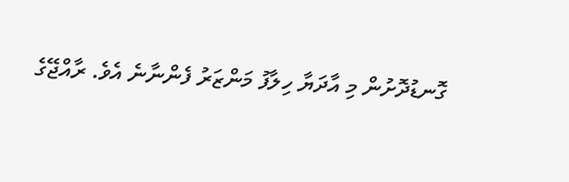ގޮނޑުދޮށުން މި އާދަޔާ ހިލާފު މަންޒަރު ފެންނާނެ އެވެ. ރާއްޖޭގެ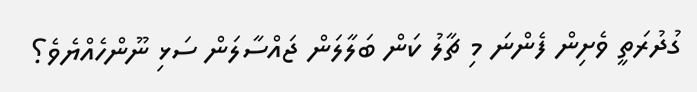ގުދުރަތީ ވެށިން ފެންނަ މި ޗާލު ކަން ބަލާލަން ޖައްސާލަން ސަޅި ނޫންހެއްޔެވެ؟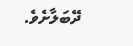ދޭބަލާށެވެ.